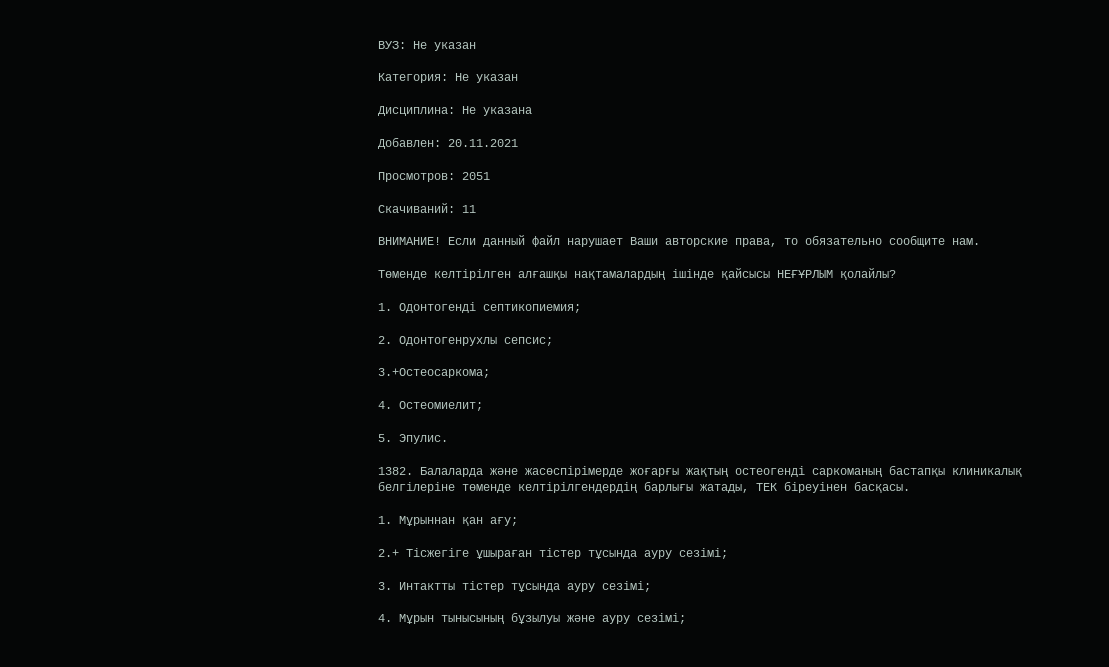ВУЗ: Не указан

Категория: Не указан

Дисциплина: Не указана

Добавлен: 20.11.2021

Просмотров: 2051

Скачиваний: 11

ВНИМАНИЕ! Если данный файл нарушает Ваши авторские права, то обязательно сообщите нам.

Төменде келтірілген алғашқы нақтамалардың ішінде қайсысы НЕҒҰРЛЫМ қолайлы?

1. Одонтогенді септикопиемия;

2. Одонтогенрухлы сепсис;

3.+Остеосаркома;

4. Остеомиелит;

5. Эпулис.

1382. Балаларда және жасөспірімерде жоғарғы жақтың остеогенді саркоманың бастапқы клиникалық белгілеріне төменде келтірілгендердің барлығы жатады, ТЕК біреуінен басқасы.

1. Мұрыннан қан ағу;

2.+ Тісжегіге ұшыраған тістер тұсында ауру сезімі;

3. Интактты тістер тұсында ауру сезімі;

4. Мұрын тынысының бұзылуы және ауру сезімі;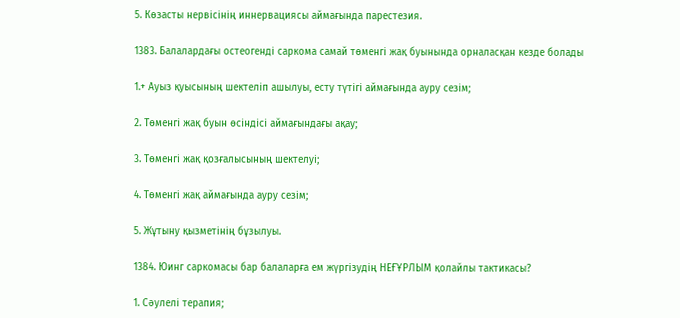5. Көзасты нервісінің иннервациясы аймағында парестезия.

1383. Балалардағы остеогенді саркома самай төменгі жақ буынында орналасқан кезде болады

1.+ Ауыз қуысының шектеліп ашылуы, есту түтігі аймағында ауру сезім;

2. Төменгі жақ буын өсіндісі аймағындағы ақау;

3. Төменгі жақ қозғалысының шектелуі;

4. Төменгі жақ аймағында ауру сезім;

5. Жұтыну қызметінің бұзылуы.

1384. Юинг саркомасы бар балаларға ем жүргізудің НЕҒҰРЛЫМ қолайлы тактикасы?

1. Сәулелі терапия;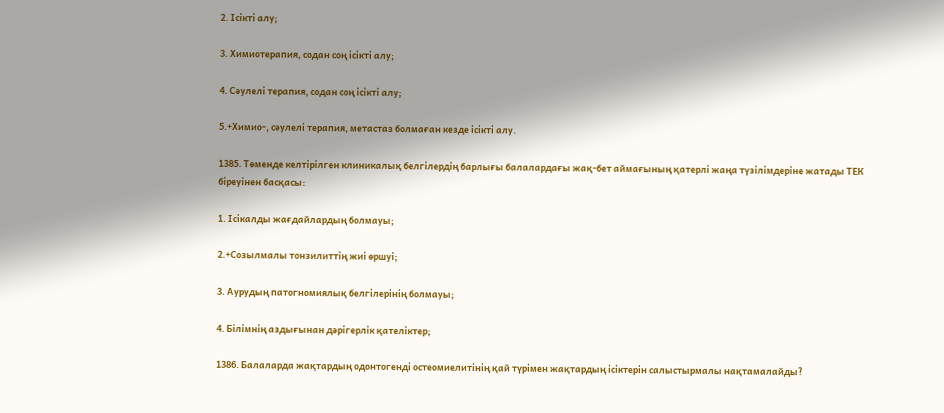2. Ісікті алу;

3. Химиотерапия, содан соң ісікті алу;

4. Сәулелі терапия, содан соң ісікті алу;

5.+Химио-, сәулелі терапия, метастаз болмаған кезде ісікті алу.

1385. Төменде келтірілген клиникалық белгілердің барлығы балалардағы жақ-бет аймағының қатерлі жаңа түзілімдеріне жатады ТЕК біреуінен басқасы:

1. Ісікалды жағдайлардың болмауы;

2.+Созылмалы тонзилиттің жиі өршуі;

3. Аурудың патогномиялық белгілерінің болмауы;

4. Білімнің аздығынан дәрігерлік қателіктер;

1386. Балаларда жақтардың одонтогенді остеомиелитінің қай түрімен жақтардың ісіктерін салыстырмалы нақтамалайды?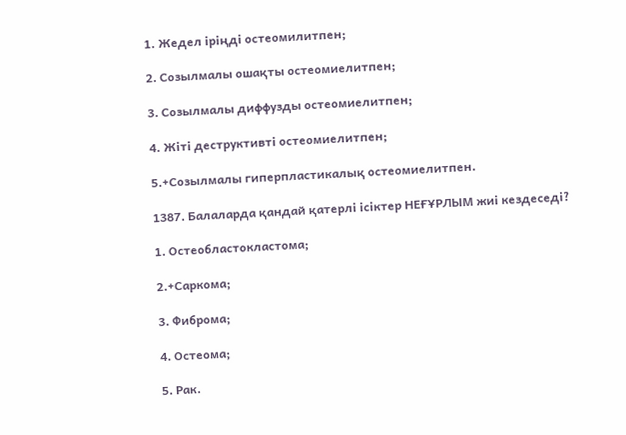1. Жедел іріңді остеомилитпен;

2. Созылмалы ошақты остеомиелитпен;

3. Созылмалы диффузды остеомиелитпен;

4. Жіті деструктивті остеомиелитпен;

5.+Созылмалы гиперпластикалық остеомиелитпен.

1387. Балаларда қандай қатерлі ісіктер НЕҒҰРЛЫМ жиі кездеседі?

1. Остеобластокластома;

2.+Саркома;

3. Фиброма;

4. Остеома;

5. Рак.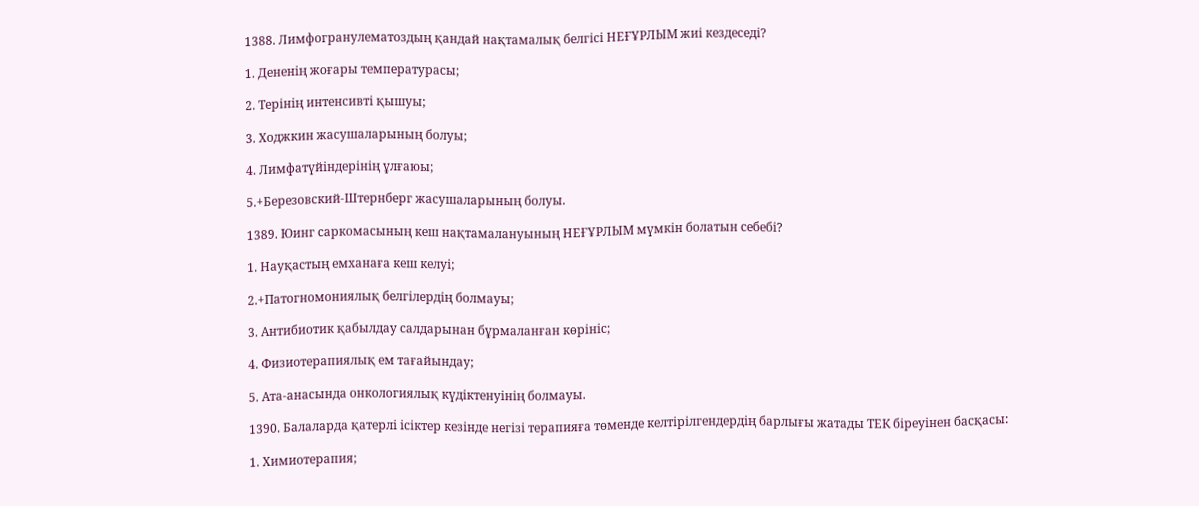1388. Лимфогранулематоздың қандай нақтамалық белгісі НЕҒҰРЛЫМ жиі кездеседі?

1. Дененің жоғары температурасы;

2. Терінің интенсивті қышуы;

3. Ходжкин жасушаларының болуы;

4. Лимфатүйіндерінің ұлғаюы;

5.+Березовский-Штернберг жасушаларының болуы.

1389. Юинг саркомасының кеш нақтамалануының НЕҒҰРЛЫМ мүмкін болатын себебі?

1. Науқастың емханаға кеш келуі;

2.+Патогномониялық белгілердің болмауы;

3. Антибиотик қабылдау салдарынан бұрмаланған көрініс;

4. Физиотерапиялық ем тағайындау;

5. Ата-анасында онкологиялық күдіктенуінің болмауы.

1390. Балаларда қатерлі ісіктер кезінде негізі терапияға төменде келтірілгендердің барлығы жатады ТЕК біреуінен басқасы:

1. Химиотерапия;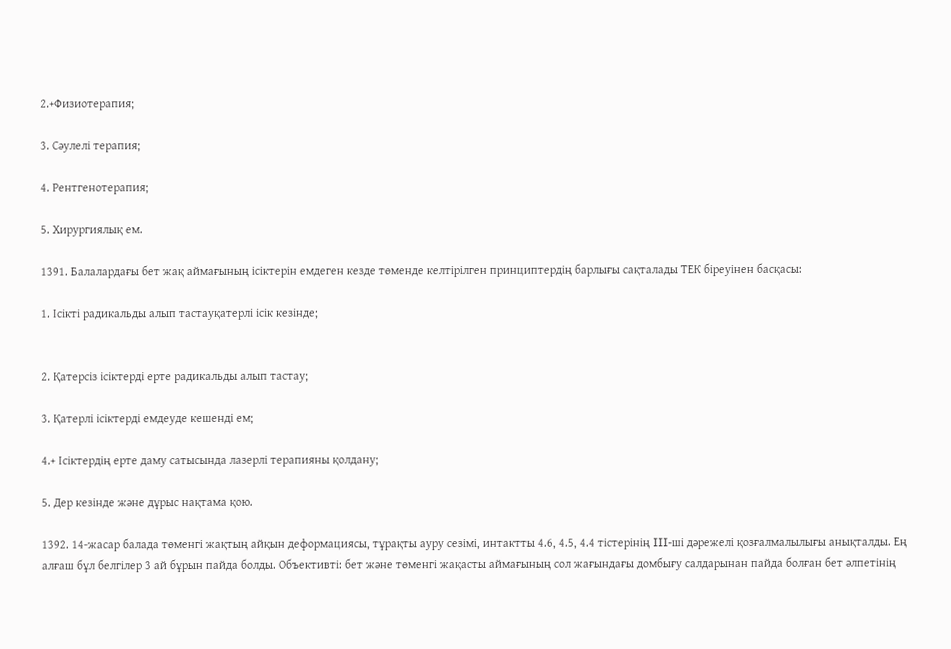2.+Физиотерапия;

3. Сәулелі терапия;

4. Рентгенотерапия;

5. Хирургиялық ем.

1391. Балалардағы бет жақ аймағының ісіктерін емдеген кезде төменде келтірілген принциптердің барлығы сақталады ТЕК біреуінен басқасы:

1. Ісікті радикальды алып тастауқатерлі ісік кезінде;


2. Қатерсіз ісіктерді ерте радикальды алып тастау;

3. Қатерлі ісіктерді емдеуде кешенді ем;

4.+ Ісіктердің ерте даму сатысында лазерлі терапияны қолдану;

5. Дер кезінде және дұрыс нақтама қою.

1392. 14-жасар балада төменгі жақтың айқын деформациясы, тұрақты ауру сезімі, интактты 4.6, 4.5, 4.4 тістерінің III-ші дәрежелі қозғалмалылығы анықталды. Ең алғаш бұл белгілер 3 ай бұрын пайда болды. Объективті: бет және төменгі жақасты аймағының сол жағындағы домбығу салдарынан пайда болған бет әлпетінің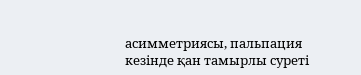асимметриясы, пальпация кезінде қан тамырлы суреті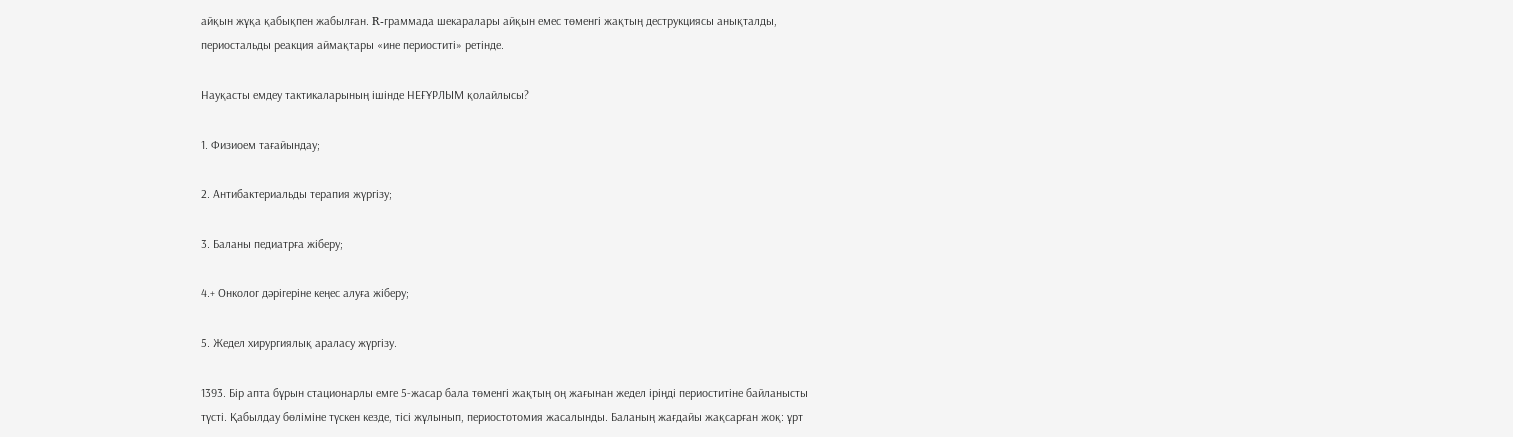айқын жұқа қабықпен жабылған. R-граммада шекаралары айқын емес төменгі жақтың деструкциясы анықталды, периостальды реакция аймақтары «ине периоститі» ретінде.

Науқасты емдеу тактикаларының ішінде НЕҒҰРЛЫМ қолайлысы?

1. Физиоем тағайындау;

2. Антибактериальды терапия жүргізу;

3. Баланы педиатрға жіберу;

4.+ Онколог дәрігеріне кеңес алуға жіберу;

5. Жедел хирургиялық араласу жүргізу.

1393. Бір апта бұрын стационарлы емге 5-жасар бала төменгі жақтың оң жағынан жедел іріңді периоститіне байланысты түсті. Қабылдау бөліміне түскен кезде, тісі жұлынып, периостотомия жасалынды. Баланың жағдайы жақсарған жоқ: ұрт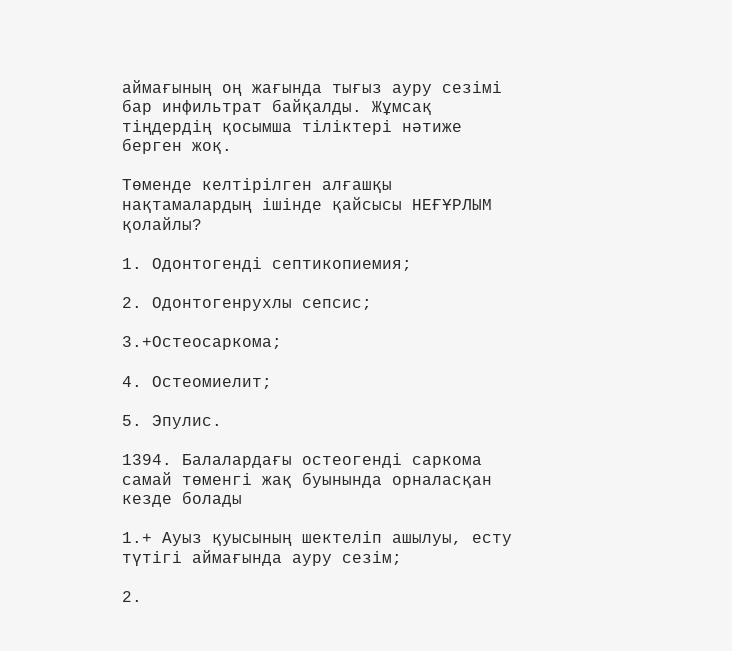аймағының оң жағында тығыз ауру сезімі бар инфильтрат байқалды. Жұмсақ тіңдердің қосымша тіліктері нәтиже берген жоқ.

Төменде келтірілген алғашқы нақтамалардың ішінде қайсысы НЕҒҰРЛЫМ қолайлы?

1. Одонтогенді септикопиемия;

2. Одонтогенрухлы сепсис;

3.+Остеосаркома;

4. Остеомиелит;

5. Эпулис.

1394. Балалардағы остеогенді саркома самай төменгі жақ буынында орналасқан кезде болады

1.+ Ауыз қуысының шектеліп ашылуы, есту түтігі аймағында ауру сезім;

2.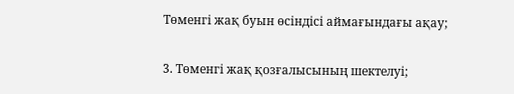Төменгі жақ буын өсіндісі аймағындағы ақау;

3. Төменгі жақ қозғалысының шектелуі;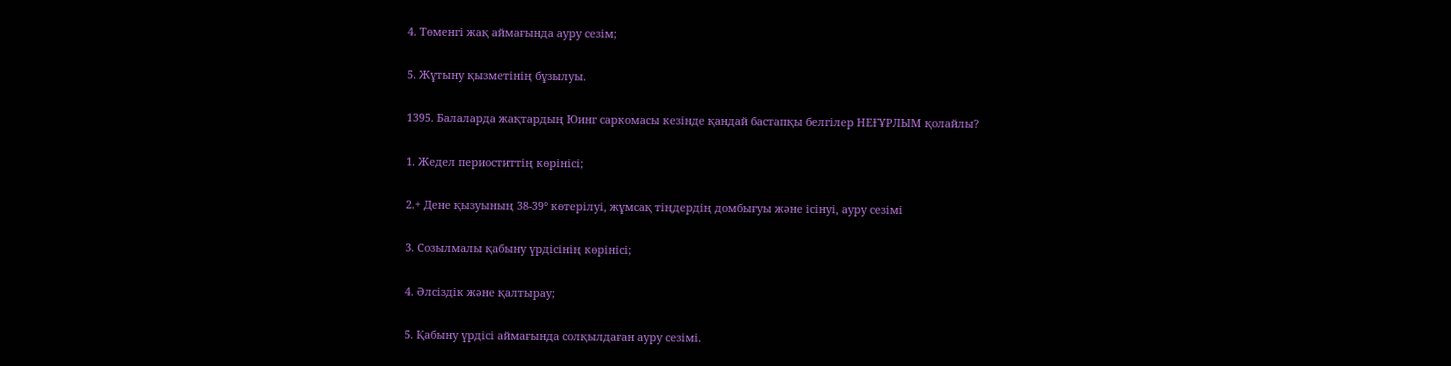4. Төменгі жақ аймағында ауру сезім;

5. Жұтыну қызметінің бұзылуы.

1395. Балаларда жақтардың Юинг саркомасы кезінде қандай бастапқы белгілер НЕҒҰРЛЫМ қолайлы?

1. Жедел периоститтің көрінісі;

2.+ Дене қызуының 38-39° көтерілуі, жұмсақ тіңдердің домбығуы және ісінуі, ауру сезімі

3. Созылмалы қабыну үрдісінің көрінісі;

4. Әлсіздік және қалтырау;

5. Қабыну үрдісі аймағында солқылдаған ауру сезімі.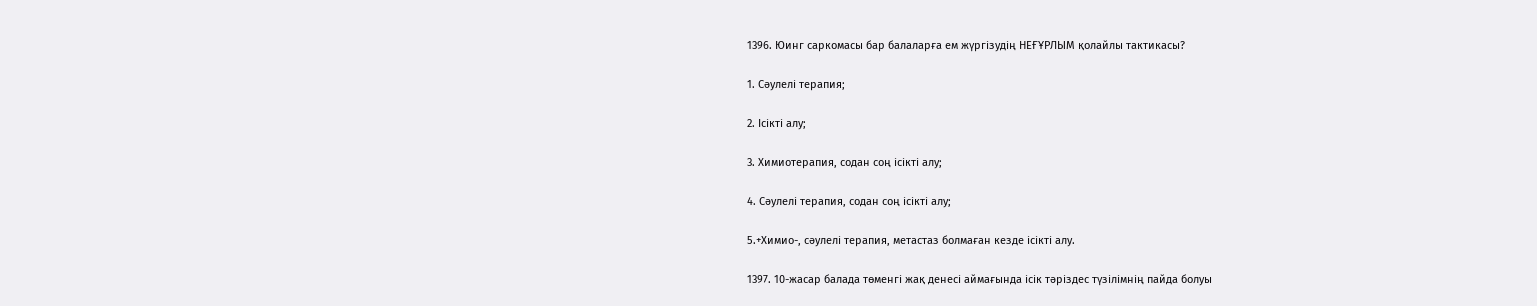1396. Юинг саркомасы бар балаларға ем жүргізудің НЕҒҰРЛЫМ қолайлы тактикасы?

1. Сәулелі терапия;

2. Ісікті алу;

3. Химиотерапия, содан соң ісікті алу;

4. Сәулелі терапия, содан соң ісікті алу;

5.+Химио-, сәулелі терапия, метастаз болмаған кезде ісікті алу.

1397. 10-жасар балада төменгі жақ денесі аймағында ісік тәріздес түзілімнің пайда болуы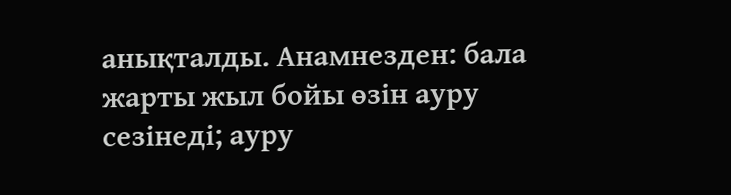анықталды. Анамнезден: бала жарты жыл бойы өзін ауру сезінеді; ауру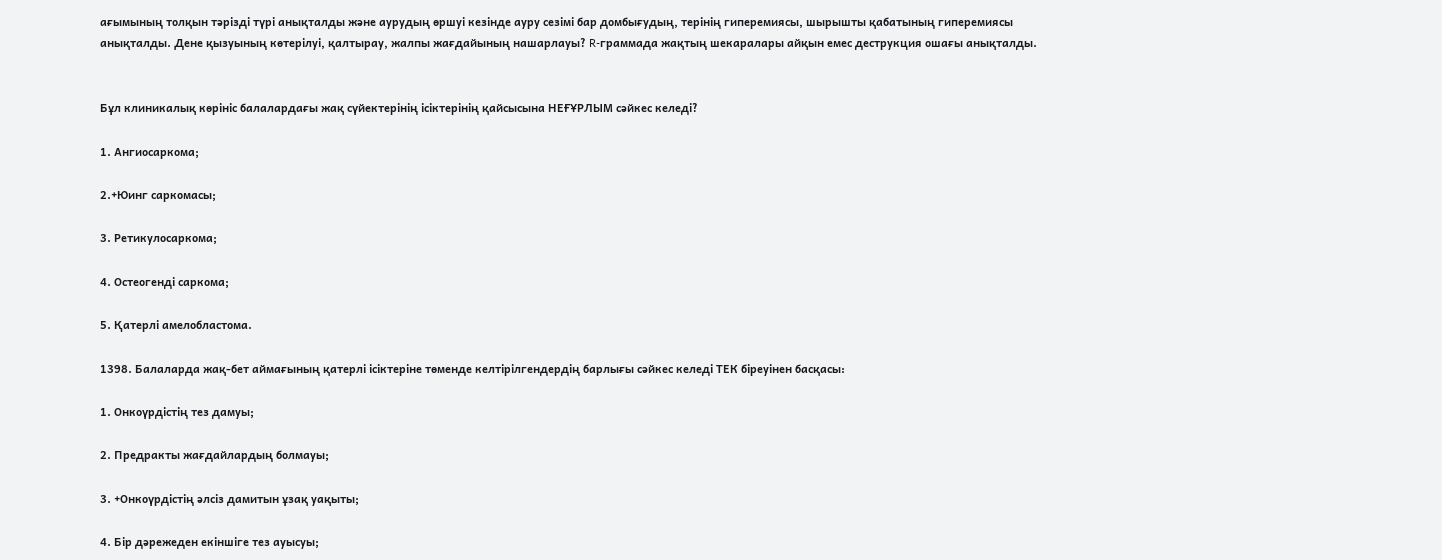ағымының толқын тәрізді түрі анықталды және аурудың өршуі кезінде ауру сезімі бар домбығудың, терінің гиперемиясы, шырышты қабатының гиперемиясы анықталды. Дене қызуының көтерілуі, қалтырау, жалпы жағдайының нашарлауы? R-граммада жақтың шекаралары айқын емес деструкция ошағы анықталды.


Бұл клиникалық көрініс балалардағы жақ сүйектерінің ісіктерінің қайсысына НЕҒҰРЛЫМ сәйкес келеді?

1. Ангиосаркома;

2.+Юинг саркомасы;

3. Ретикулосаркома;

4. Остеогенді саркома;

5. Қатерлі амелобластома.

1398. Балаларда жақ-бет аймағының қатерлі ісіктеріне төменде келтірілгендердің барлығы сәйкес келеді ТЕК біреуінен басқасы:

1. Онкоүрдістің тез дамуы;

2. Предракты жағдайлардың болмауы;

3. +Онкоүрдістің әлсіз дамитын ұзақ уақыты;

4. Бір дәрежеден екіншіге тез ауысуы;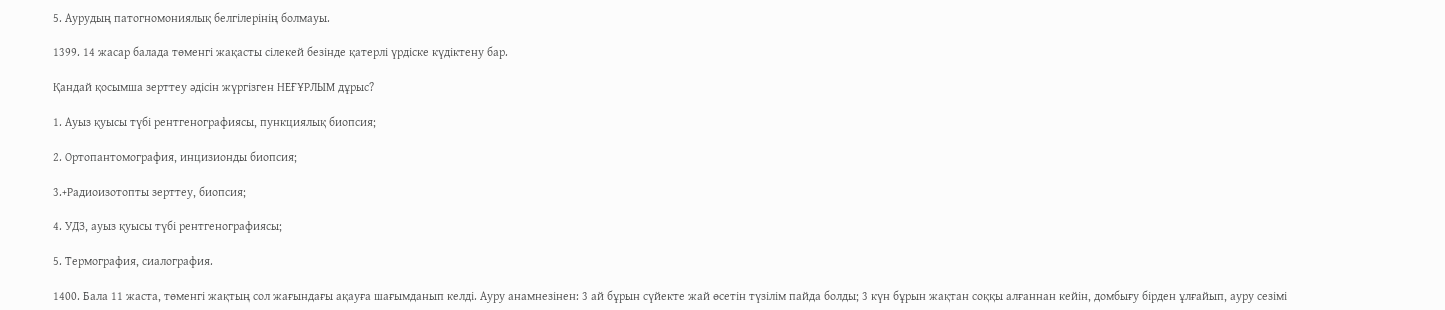5. Аурудың патогномониялық белгілерінің болмауы.

1399. 14 жасар балада төменгі жақасты сілекей безінде қатерлі үрдіске күдіктену бар.

Қандай қосымша зерттеу әдісін жүргізген НЕҒҰРЛЫМ дұрыс?

1. Ауыз қуысы түбі рентгенографиясы, пункциялық биопсия;

2. Ортопантомография, инцизионды биопсия;

3.+Радиоизотопты зерттеу, биопсия;

4. УДЗ, ауыз қуысы түбі рентгенографиясы;

5. Термография, сиалография.

1400. Бала 11 жаста, төменгі жақтың сол жағындағы ақауға шағымданып келді. Ауру анамнезінен: 3 ай бұрын сүйекте жай өсетін түзілім пайда болды; 3 күн бұрын жақтан соққы алғаннан кейін, домбығу бірден ұлғайып, ауру сезімі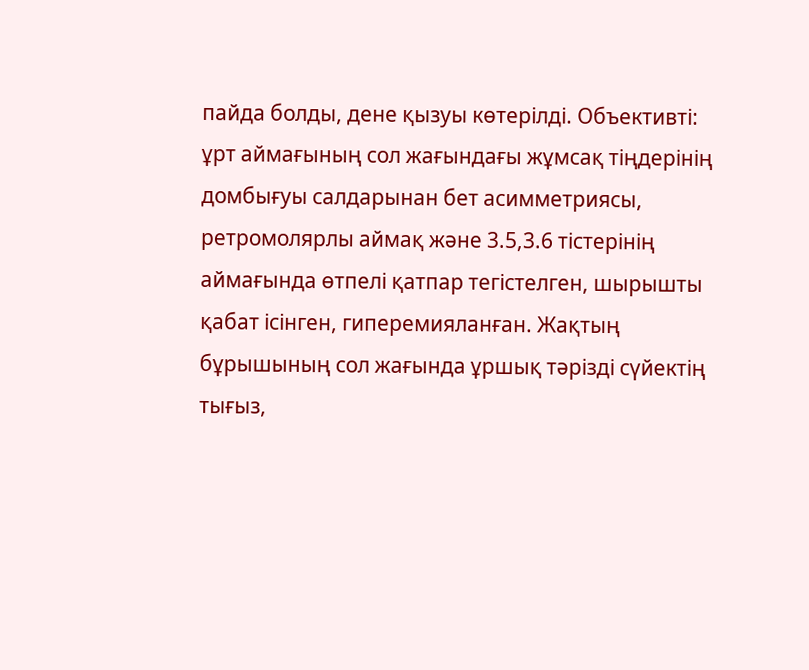пайда болды, дене қызуы көтерілді. Объективті: ұрт аймағының сол жағындағы жұмсақ тіңдерінің домбығуы салдарынан бет асимметриясы, ретромолярлы аймақ және 3.5,3.6 тістерінің аймағында өтпелі қатпар тегістелген, шырышты қабат ісінген, гиперемияланған. Жақтың бұрышының сол жағында ұршық тәрізді сүйектің тығыз,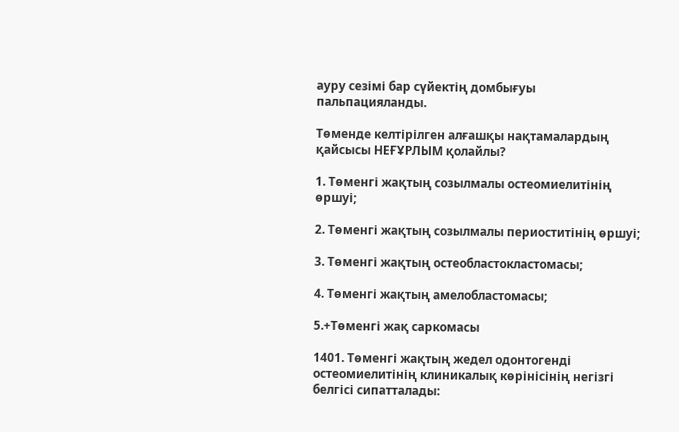ауру сезімі бар сүйектің домбығуы пальпацияланды.

Төменде келтірілген алғашқы нақтамалардың қайсысы НЕҒҰРЛЫМ қолайлы?

1. Төменгі жақтың созылмалы остеомиелитінің өршуі;

2. Төменгі жақтың созылмалы периоститінің өршуі;

3. Төменгі жақтың остеобластокластомасы;

4. Төменгі жақтың амелобластомасы;

5.+Төменгі жақ саркомасы

1401. Төменгі жақтың жедел одонтогенді остеомиелитінің клиникалық көрінісінің негізгі белгісі сипатталады: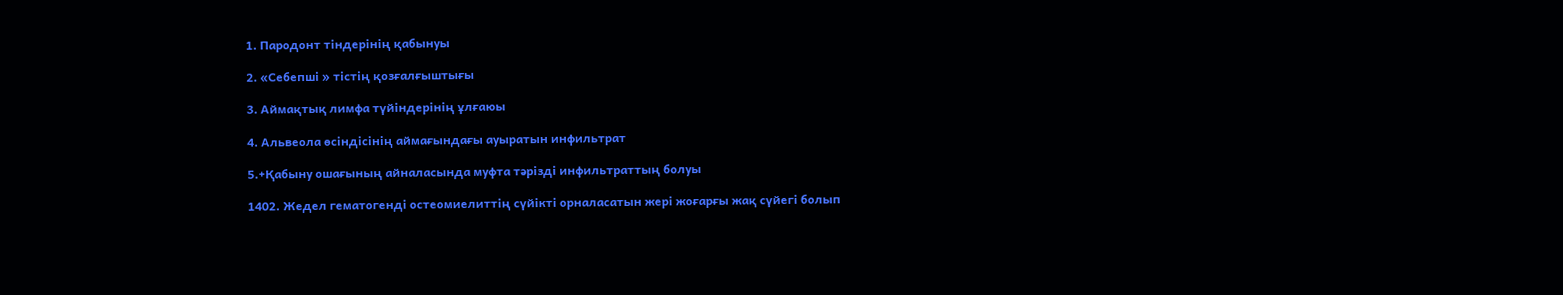1. Пародонт тіндерінің қабынуы

2. «Себепші » тістің қозғалғыштығы

3. Аймақтық лимфа түйіндерінің ұлғаюы

4. Альвеола өсіндісінің аймағындағы ауыратын инфильтрат

5.+Қабыну ошағының айналасында муфта тәрізді инфильтраттың болуы

1402. Жедел гематогенді остеомиелиттің сүйікті орналасатын жері жоғарғы жақ сүйегі болып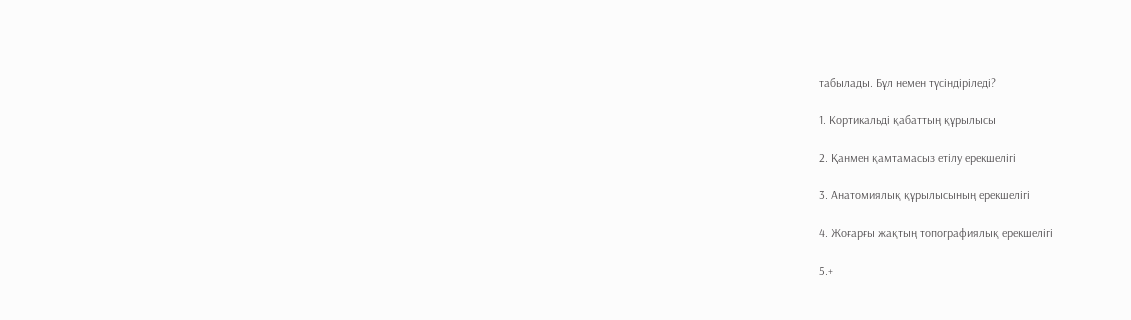табылады. Бұл немен түсіндіріледі?

1. Кортикальді қабаттың құрылысы

2. Қанмен қамтамасыз етілу ерекшелігі

3. Анатомиялық құрылысының ерекшелігі

4. Жоғарғы жақтың топографиялық ерекшелігі

5.+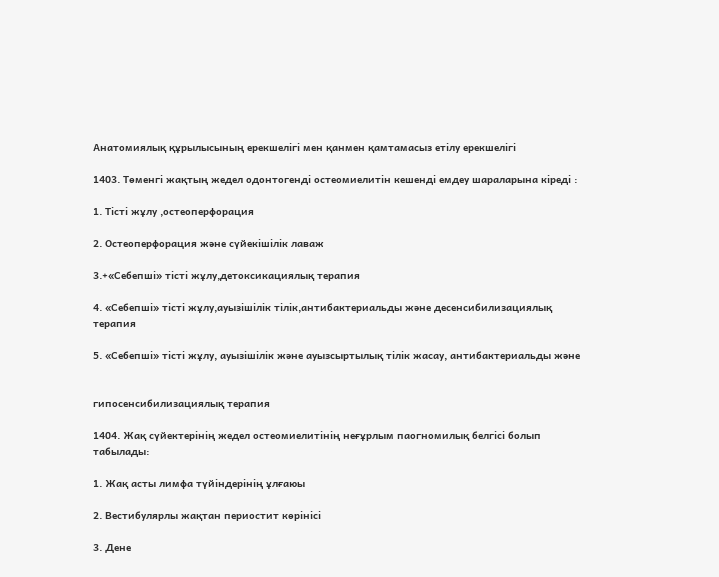Анатомиялық құрылысының ерекшелігі мен қанмен қамтамасыз етілу ерекшелігі

1403. Төменгі жақтың жедел одонтогенді остеомиелитін кешенді емдеу шараларына кіреді :

1. Тісті жұлу ,остеоперфорация

2. Остеоперфорация және сүйекішілік лаваж

3.+«Себепші» тісті жұлу,детоксикациялық терапия

4. «Себепші» тісті жұлу,ауызішілік тілік,антибактериальды және десенсибилизациялық терапия

5. «Себепші» тісті жұлу, ауызішілік және ауызсыртылық тілік жасау, антибактериальды және


гипосенсибилизациялық терапия

1404. Жақ сүйектерінің жедел остеомиелитінің неғұрлым паогномилық белгісі болып табылады:

1. Жақ асты лимфа түйіндерінің ұлғаюы

2. Вестибулярлы жақтан периостит көрінісі

3. Дене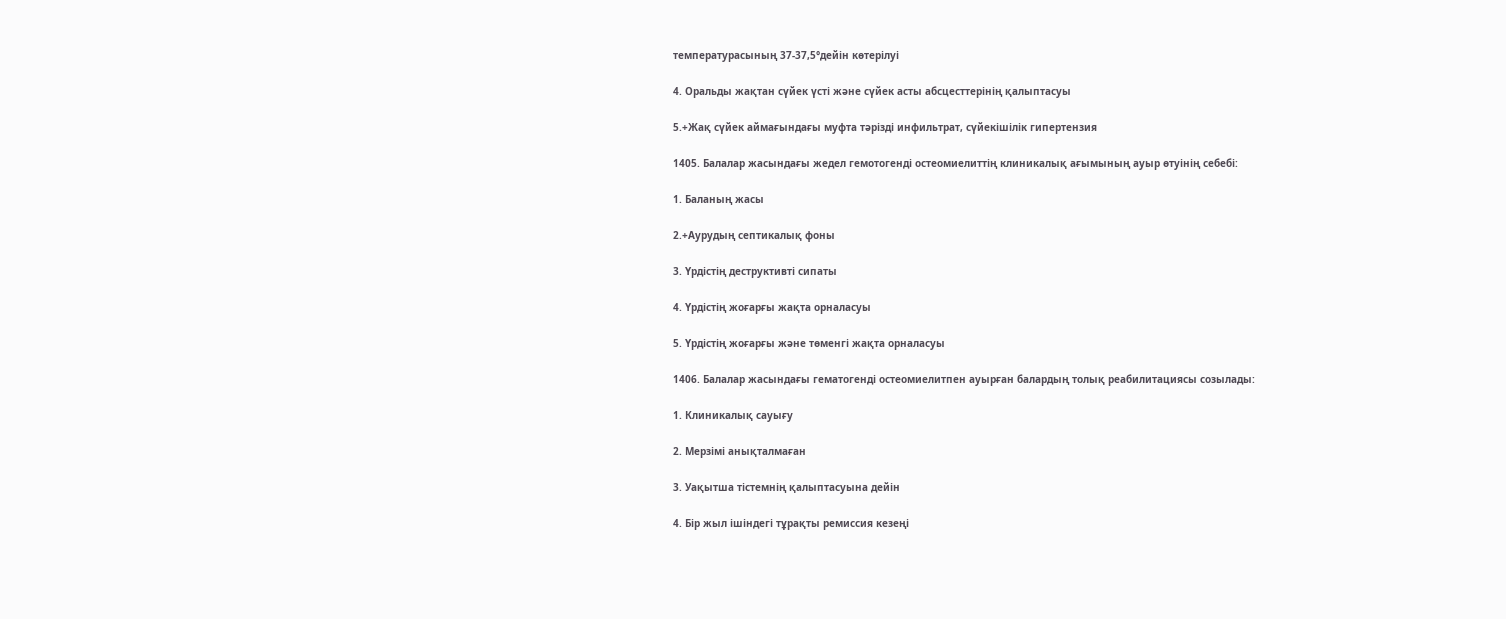температурасының 37-37,5°дейін көтерілуі

4. Оральды жақтан сүйек үсті және сүйек асты абсцесттерінің қалыптасуы

5.+Жақ сүйек аймағындағы муфта тәрізді инфильтрат, сүйекішілік гипертензия

1405. Балалар жасындағы жедел гемотогенді остеомиелиттің клиникалық ағымының ауыр өтуінің себебі:

1. Баланың жасы

2.+Аурудың септикалық фоны

3. Үрдістің деструктивті сипаты

4. Үрдістің жоғарғы жақта орналасуы

5. Үрдістің жоғарғы және төменгі жақта орналасуы

1406. Балалар жасындағы гематогенді остеомиелитпен ауырған балардың толық реабилитациясы созылады:

1. Клиникалық сауығу

2. Мерзімі анықталмаған

3. Уақытша тістемнің қалыптасуына дейін

4. Бір жыл ішіндегі тұрақты ремиссия кезеңі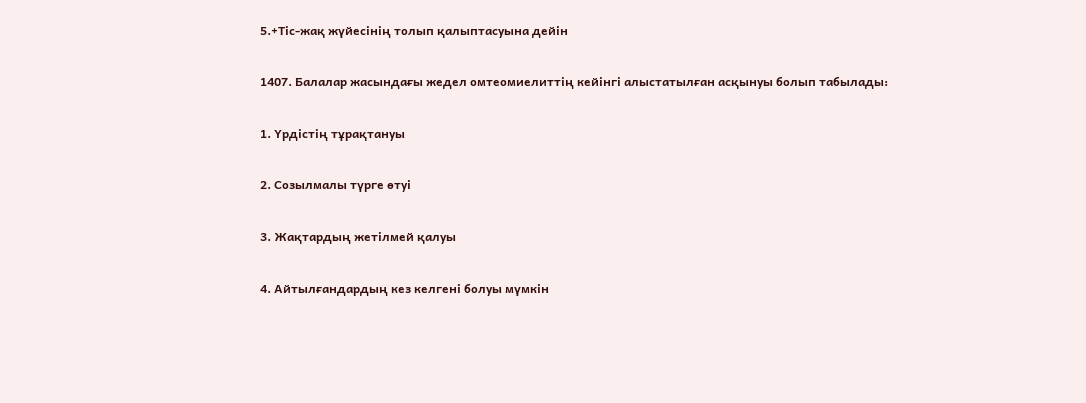5.+Тіс-жақ жүйесінің толып қалыптасуына дейін

1407. Балалар жасындағы жедел омтеомиелиттің кейінгі алыстатылған асқынуы болып табылады:

1. Үрдістің тұрақтануы

2. Созылмалы түрге өтуі

3. Жақтардың жетілмей қалуы

4. Айтылғандардың кез келгені болуы мүмкін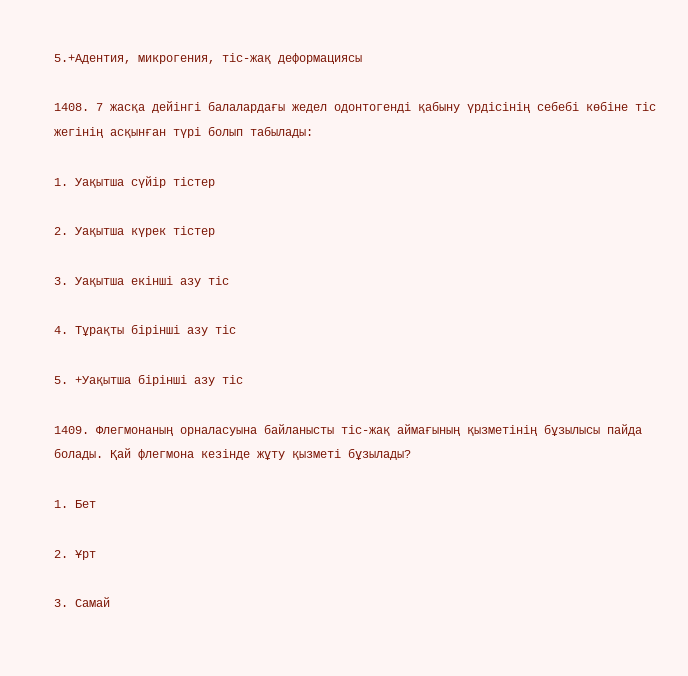5.+Адентия, микрогения, тіс-жақ деформациясы

1408. 7 жасқа дейінгі балалардағы жедел одонтогенді қабыну үрдісінің себебі көбіне тіс жегінің асқынған түрі болып табылады:

1. Уақытша сүйір тістер

2. Уақытша күрек тістер

3. Уақытша екінші азу тіс

4. Тұрақты бірінші азу тіс

5. +Уақытша бірінші азу тіс

1409. Флегмонаның орналасуына байланысты тіс-жақ аймағының қызметінің бұзылысы пайда болады. Қай флегмона кезінде жұту қызметі бұзылады?

1. Бет

2. Ұрт

3. Самай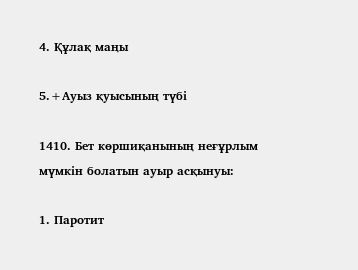4. Құлақ маңы

5.+Ауыз қуысының түбі

1410. Бет көршиқанының неғұрлым мүмкін болатын ауыр асқынуы:

1. Паротит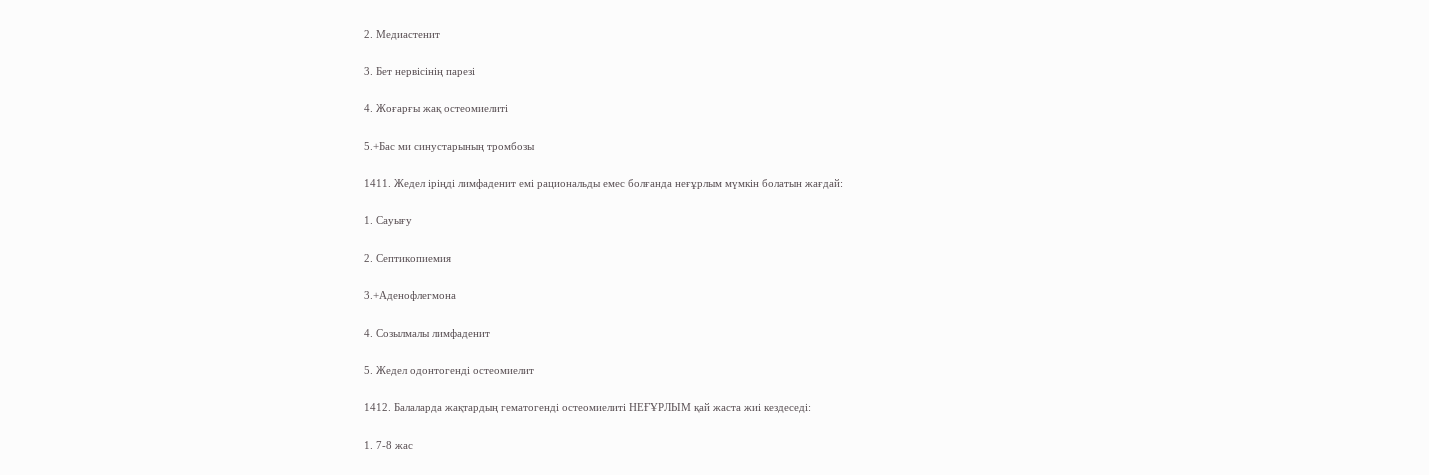2. Медиастенит

3. Бет нервісінің парезі

4. Жоғарғы жақ остеомиелиті

5.+Бас ми синустарының тромбозы

1411. Жедел іріңді лимфаденит емі рациональды емес болғанда неғұрлым мүмкін болатын жағдай:

1. Сауығу

2. Септикопиемия

3.+Аденофлегмона

4. Созылмалы лимфаденит

5. Жедел одонтогенді остеомиелит

1412. Балаларда жақтардың гематогенді остеомиелиті НЕҒҰРЛЫМ қай жаста жиі кездеседі:

1. 7-8 жас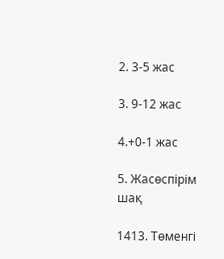2. 3-5 жас

3. 9-12 жас

4.+0-1 жас

5. Жасөспірім шақ

1413. Төменгі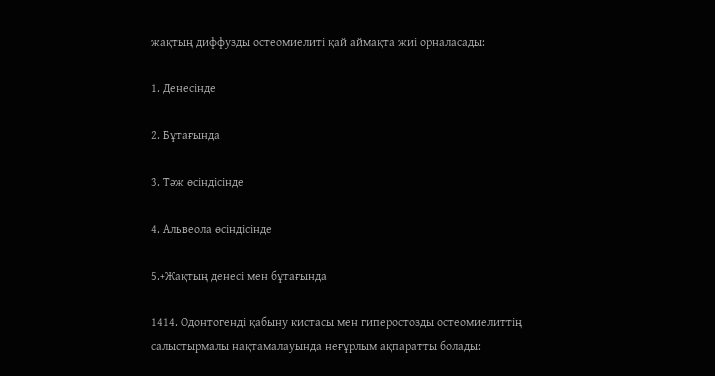жақтың диффузды остеомиелиті қай аймақта жиі орналасады:

1. Денесінде

2. Бұтағында

3. Тәж өсіндісінде

4. Альвеола өсіндісінде

5.+Жақтың денесі мен бұтағында

1414. Одонтогенді қабыну кистасы мен гиперостозды остеомиелиттің салыстырмалы нақтамалауында неғұрлым ақпаратты болады: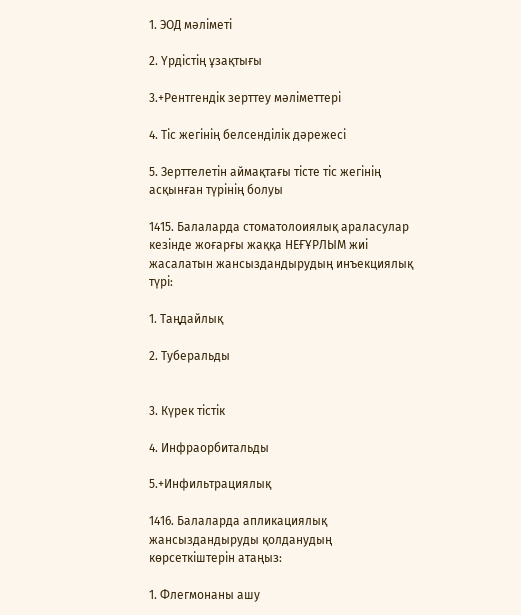1. ЭОД мәліметі

2. Үрдістің ұзақтығы

3.+Рентгендік зерттеу мәліметтері

4. Тіс жегінің белсенділік дәрежесі

5. Зерттелетін аймақтағы тісте тіс жегінің асқынған түрінің болуы

1415. Балаларда стоматолоиялық араласулар кезінде жоғарғы жаққа НЕҒҰРЛЫМ жиі жасалатын жансыздандырудың инъекциялық түрі:

1. Таңдайлық

2. Туберальды


3. Күрек тістік

4. Инфраорбитальды

5.+Инфильтрациялық

1416. Балаларда апликациялық жансыздандыруды қолданудың көрсеткіштерін атаңыз:

1. Флегмонаны ашу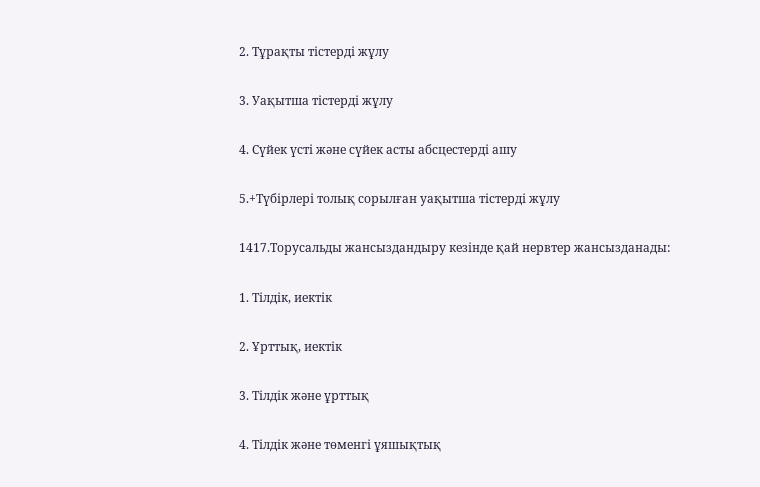2. Тұрақты тістерді жұлу

3. Уақытша тістерді жұлу

4. Сүйек үсті және сүйек асты абсцестерді ашу

5.+Түбірлері толық сорылған уақытша тістерді жұлу

1417.Торусальды жансыздандыру кезінде қай нервтер жансызданады:

1. Тілдік, иектік

2. Ұрттық, иектік

3. Тілдік және ұрттық

4. Тілдік және төменгі ұяшықтық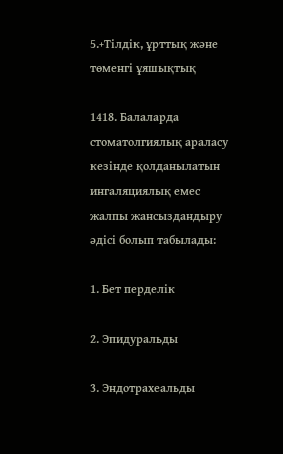5.+Тілдік, ұрттық және төменгі ұяшықтық

1418. Балаларда стоматолгиялық араласу кезінде қолданылатын ингаляциялық емес жалпы жансыздандыру әдісі болып табылады:

1. Бет перделік

2. Эпидуральды

3. Эндотрахеальды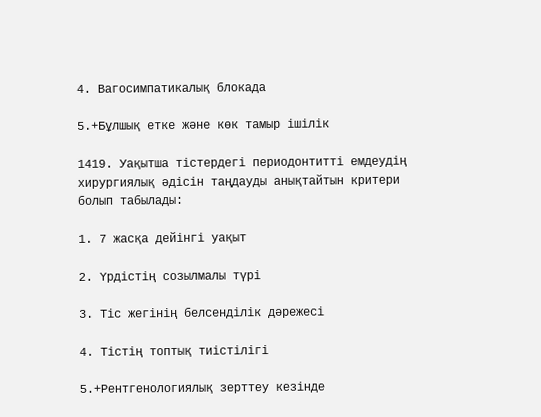4. Вагосимпатикалық блокада

5.+Бұлшық етке және көк тамыр ішілік

1419. Уақытша тістердегі периодонтитті емдеудің хирургиялық әдісін таңдауды анықтайтын критери болып табылады:

1. 7 жасқа дейінгі уақыт

2. Үрдістің созылмалы түрі

3. Тіс жегінің белсенділік дәрежесі

4. Тістің топтық тиістілігі

5.+Рентгенологиялық зерттеу кезінде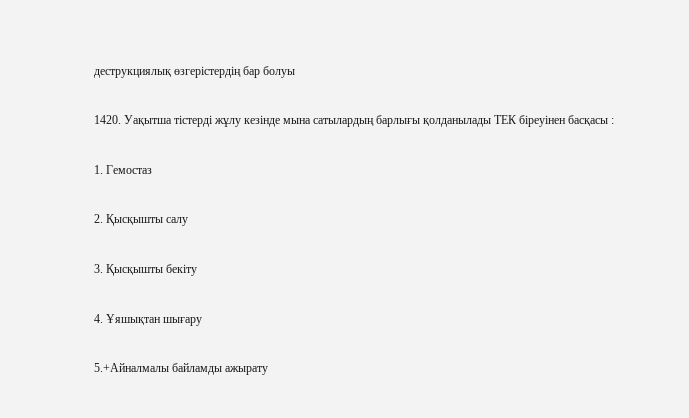деструкциялық өзгерістердің бар болуы

1420. Уақытша тістерді жұлу кезінде мына сатылардың барлығы қолданылады ТЕК біреуінен басқасы :

1. Гемостаз

2. Қысқышты салу

3. Қысқышты бекіту

4. Ұяшықтан шығару

5.+Айналмалы байламды ажырату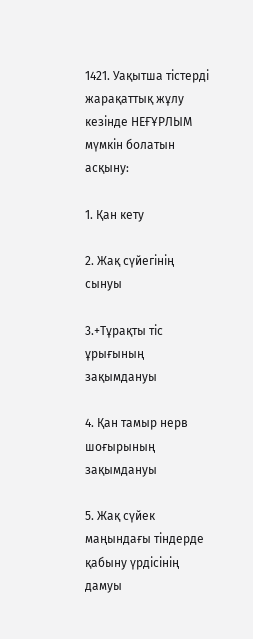1421. Уақытша тістерді жарақаттық жұлу кезінде НЕҒҰРЛЫМ мүмкін болатын асқыну:

1. Қан кету

2. Жақ сүйегінің сынуы

3.+Тұрақты тіс ұрығының зақымдануы

4. Қан тамыр нерв шоғырының зақымдануы

5. Жақ сүйек маңындағы тіндерде қабыну үрдісінің дамуы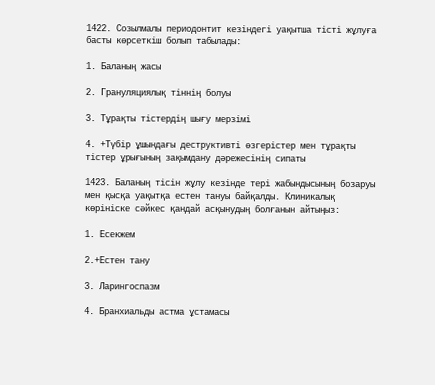1422. Созылмалы периодонтит кезіндегі уақытша тісті жұлуға басты көрсеткіш болып табылады:

1. Баланың жасы

2. Грануляциялық тіннің болуы

3. Тұрақты тістердің шығу мерзімі

4. +Түбір ұшындағы деструктивті өзгерістер мен тұрақты тістер ұрығының зақымдану дәрежесінің сипаты

1423. Баланың тісін жұлу кезінде тері жабындысының бозаруы мен қысқа уақытқа естен тануы байқалды. Клиникалық көрініске сәйкес қандай асқынудың болғанын айтыңыз:

1. Есекжем

2.+Естен тану

3. Ларингоспазм

4. Бранхиальды астма ұстамасы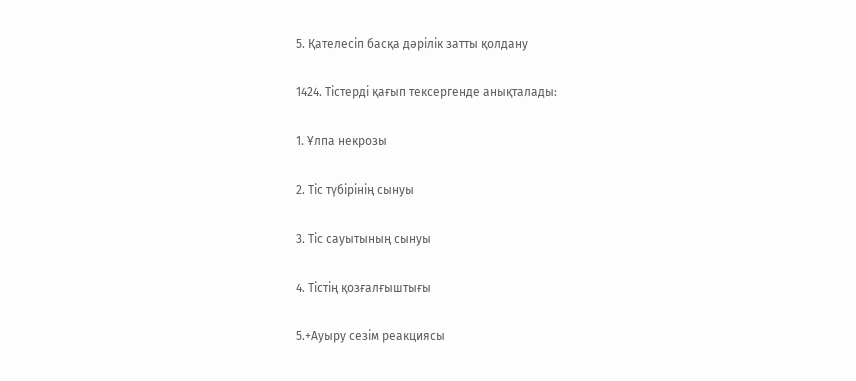5. Қателесіп басқа дәрілік затты қолдану

1424. Тістерді қағып тексергенде анықталады:

1. Ұлпа некрозы

2. Тіс түбірінің сынуы

3. Тіс сауытының сынуы

4. Тістің қозғалғыштығы

5.+Ауыру сезім реакциясы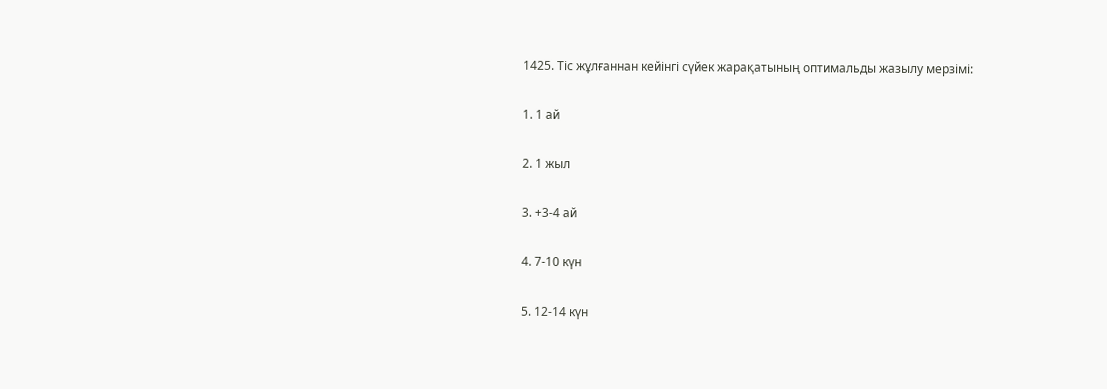1425. Тіс жұлғаннан кейінгі сүйек жарақатының оптимальды жазылу мерзімі:

1. 1 ай

2. 1 жыл

3. +3-4 ай

4. 7-10 күн

5. 12-14 күн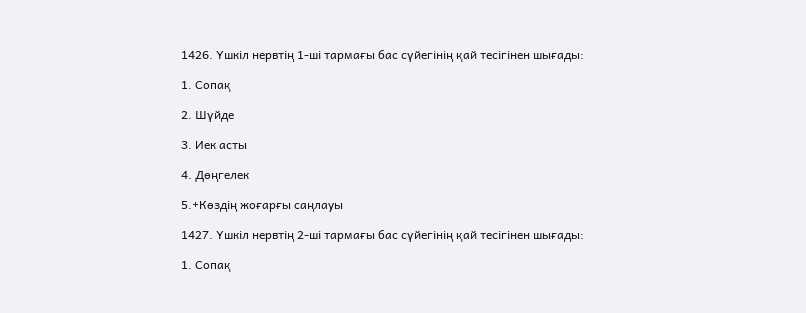1426. Үшкіл нервтің 1-ші тармағы бас сүйегінің қай тесігінен шығады:

1. Сопақ

2. Шүйде

3. Иек асты

4. Дөңгелек

5.+Көздің жоғарғы саңлауы

1427. Үшкіл нервтің 2-ші тармағы бас сүйегінің қай тесігінен шығады:

1. Сопақ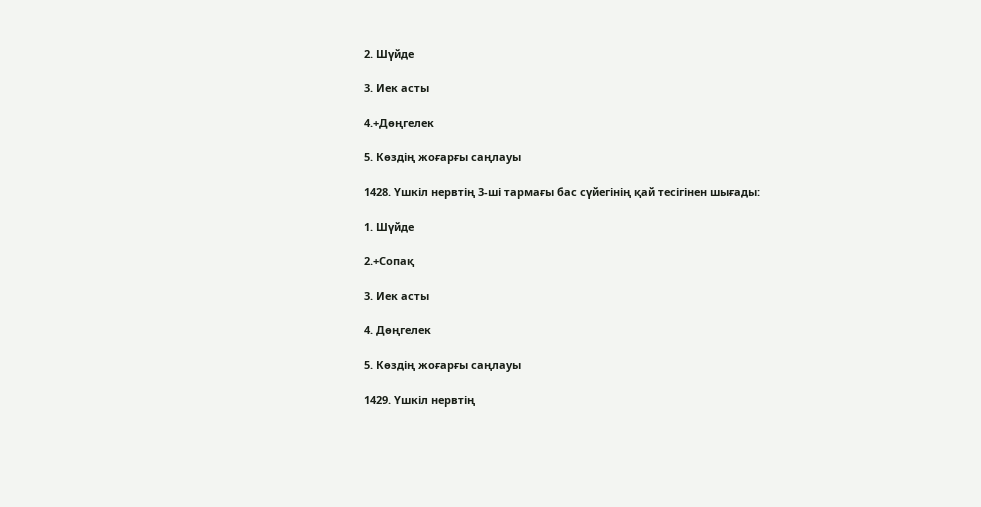2. Шүйде

3. Иек асты

4.+Дөңгелек

5. Көздің жоғарғы саңлауы

1428. Үшкіл нервтің 3-ші тармағы бас сүйегінің қай тесігінен шығады:

1. Шүйде

2.+Сопақ

3. Иек асты

4. Дөңгелек

5. Көздің жоғарғы саңлауы

1429. Үшкіл нервтің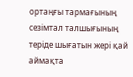ортаңғы тармағының сезімтал талшығының теріде шығатын жері қай аймақта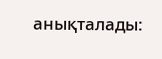анықталады: